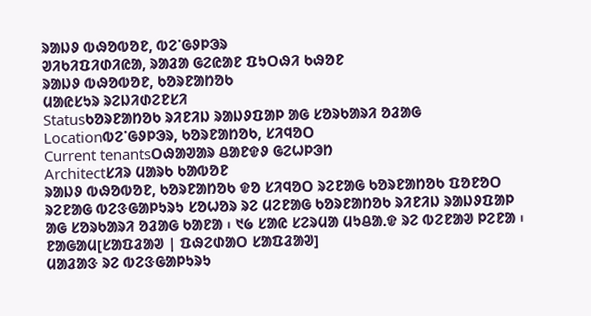ᱨᱟᱡᱽ ᱵᱷᱚᱵᱚᱱ, ᱵᱮᱸᱜᱽᱞᱳᱨ
ᱣᱤᱠᱤᱯᱤᱰᱤᱭᱟ, ᱨᱟᱲᱟ ᱜᱮᱭᱟᱱ ᱯᱩᱛᱷᱤ ᱠᱷᱚᱱ
ᱨᱟᱡᱽ ᱵᱷᱚᱵᱚᱱ, ᱠᱚᱨᱱᱟᱴᱚᱠ
ᱢᱟᱭᱥᱩᱨ ᱨᱮᱡᱤᱰᱮᱱᱥᱤ
Statusᱠᱚᱨᱱᱟᱴᱚᱠ ᱨᱤᱱᱤᱡ ᱨᱟᱡᱽᱯᱟᱞ ᱟᱜ ᱥᱚᱨᱠᱟᱨᱤ ᱚᱲᱟᱜ
Locationᱵᱮᱸᱜᱽᱞᱳᱨ, ᱠᱚᱨᱱᱟᱴᱚᱠ, ᱥᱤᱧᱚᱛ
Current tenantsᱛᱷᱟᱣᱟᱨ ᱪᱟᱱᱫᱽ ᱜᱮᱦᱞᱳᱴ
Architectᱥᱤᱨ ᱢᱟᱨᱠ ᱠᱟᱵᱚᱱ
ᱨᱟᱡᱽ ᱵᱷᱚᱵᱚᱱ, ᱠᱚᱨᱱᱟᱴᱚᱠ ᱫᱚ ᱥᱤᱧᱚᱛ ᱨᱮᱱᱟᱜ ᱠᱚᱨᱱᱟᱴᱚᱠ ᱯᱚᱱᱚᱛ ᱨᱮᱱᱟᱜ ᱵᱮᱝᱜᱟᱞᱩᱨᱩ ᱥᱚᱦᱚᱨ ᱨᱮ ᱢᱮᱱᱟᱜ ᱠᱚᱨᱱᱟᱴᱚᱠ ᱨᱤᱱᱤᱡ ᱨᱟᱡᱽᱯᱟᱞ ᱟᱜ ᱥᱚᱨᱠᱟᱨᱤ ᱚᱲᱟᱜ ᱠᱟᱱᱟ ᱾ ᱑᱙ ᱥᱟᱭ ᱥᱮᱨᱢᱟ ᱢᱩᱪᱟᱹᱫ ᱨᱮ ᱵᱮᱱᱟᱣ ᱞᱮᱱᱟ ᱾
ᱱᱟᱜᱟᱢ[ᱥᱟᱯᱲᱟᱣ | ᱯᱷᱮᱰᱟᱛ ᱥᱟᱯᱲᱟᱣ]
ᱢᱟᱲᱟᱝ ᱨᱮ ᱵᱮᱝᱜᱟᱞᱩᱨᱩ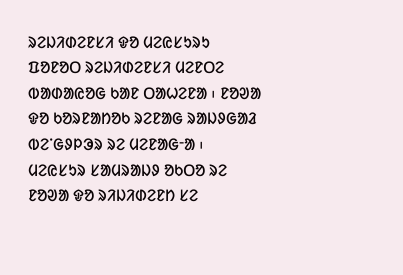ᱨᱮᱡᱤᱰᱮᱱᱥᱤ ᱫᱚ ᱢᱮᱭᱥᱩᱨᱩ ᱯᱚᱱᱚᱛ ᱨᱮᱡᱤᱰᱮᱱᱥᱤ ᱢᱮᱱᱛᱮ ᱵᱟᱰᱟᱭᱚᱜ ᱠᱟᱱ ᱛᱟᱦᱮᱱᱟ ᱾ ᱱᱚᱣᱟ ᱫᱚ ᱠᱚᱨᱱᱟᱴᱚᱠ ᱨᱮᱱᱟᱜ ᱨᱟᱡᱽᱜᱟᱲ ᱵᱮᱸᱜᱽᱞᱳᱨ ᱨᱮ ᱢᱮᱱᱟᱜᱼᱟ ᱾ ᱢᱮᱭᱥᱩᱨ ᱥᱟᱢᱨᱟᱡᱽ ᱚᱠᱛᱚ ᱨᱮ ᱱᱚᱣᱟ ᱫᱚ ᱨᱤᱡᱤᱰᱮᱱᱴ ᱥᱮ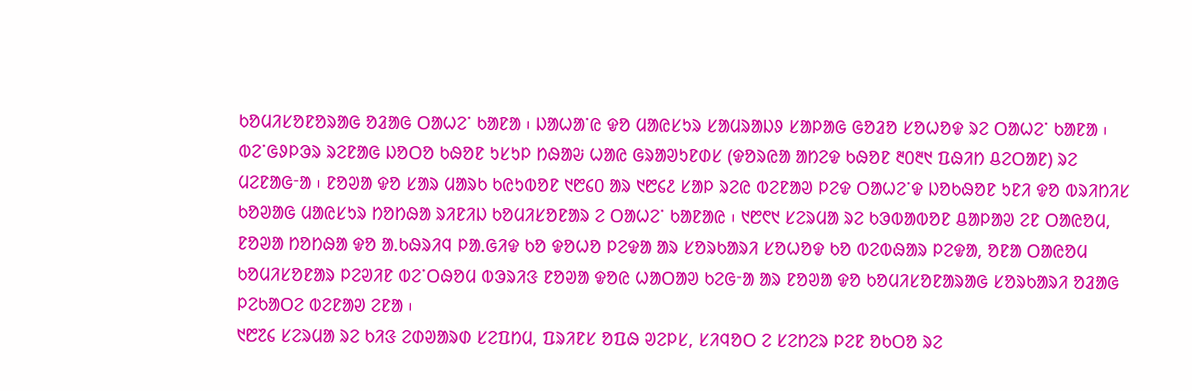ᱠᱚᱢᱤᱥᱚᱱᱚᱨᱟᱜ ᱚᱲᱟᱜ ᱛᱟᱦᱮᱸ ᱠᱟᱱᱟ ᱾ ᱡᱟᱦᱟᱸᱭ ᱫᱚ ᱢᱟᱭᱥᱩᱨ ᱥᱟᱢᱨᱟᱡᱽ ᱥᱟᱞᱟᱜ ᱜᱚᱲᱚ ᱥᱚᱦᱚᱫ ᱨᱮ ᱛᱟᱦᱮᱸ ᱠᱟᱱᱟ ᱾
ᱵᱮᱸᱜᱽᱞᱳᱨ ᱨᱮᱱᱟᱜ ᱡᱚᱛᱚ ᱠᱷᱚᱱ ᱩᱥᱩᱞ ᱴᱷᱟᱶ ᱦᱟᱭ ᱜᱨᱟᱣᱩᱱᱰᱥ (ᱫᱚᱨᱭᱟ ᱟᱴᱮᱫ ᱠᱷᱚᱱ ᱓᱐᱓᱑ ᱯᱷᱤᱴ ᱪᱮᱛᱟᱱ) ᱨᱮ ᱢᱮᱱᱟᱜᱼᱟ ᱾ ᱱᱚᱣᱟ ᱫᱚ ᱥᱟᱨ ᱢᱟᱨᱠ ᱠᱭᱩᱵᱚᱱ ᱑᱘᱔᱐ ᱟᱨ ᱑᱘᱔᱒ ᱥᱟᱞ ᱨᱮᱭ ᱵᱮᱱᱟᱣ ᱞᱮᱫ ᱛᱟᱦᱮᱸᱫ ᱡᱚᱠᱷᱚᱱ ᱩᱱᱤ ᱫᱚ ᱵᱨᱤᱴᱤᱥ ᱠᱚᱣᱟᱜ ᱢᱟᱭᱥᱩᱨ ᱴᱚᱴᱷᱟ ᱨᱤᱱᱤᱡ ᱠᱚᱢᱤᱥᱚᱱᱟᱨ ᱮ ᱛᱟᱦᱮᱸ ᱠᱟᱱᱟᱭ ᱾ ᱑᱘᱖᱑ ᱥᱮᱨᱢᱟ ᱨᱮ ᱠᱳᱵᱟᱵᱚᱱ ᱪᱟᱞᱟᱣ ᱮᱱ ᱛᱟᱭᱚᱢ, ᱱᱚᱣᱟ ᱴᱚᱴᱷᱟ ᱫᱚ ᱟᱹᱠᱷᱨᱤᱧ ᱞᱟᱹᱜᱤᱫ ᱠᱚ ᱫᱚᱦᱚ ᱞᱮᱫᱟ ᱟᱨ ᱥᱚᱨᱠᱟᱨᱤ ᱥᱚᱦᱚᱫ ᱠᱚ ᱵᱮᱵᱷᱟᱨ ᱞᱮᱫᱟ, ᱚᱱᱟ ᱛᱟᱭᱚᱢ ᱠᱚᱢᱤᱥᱚᱱᱟᱨ ᱞᱮᱣᱤᱱ ᱵᱮᱸᱛᱷᱚᱢ ᱵᱳᱨᱤᱝ ᱱᱚᱣᱟ ᱫᱚᱭ ᱦᱟᱛᱟᱣ ᱠᱮᱜᱼᱟ ᱟᱨ ᱱᱚᱣᱟ ᱫᱚ ᱠᱚᱢᱤᱥᱚᱱᱟᱨᱟᱜ ᱥᱚᱨᱠᱟᱨᱤ ᱚᱲᱟᱜ ᱞᱮᱠᱟᱛᱮ ᱵᱮᱱᱟᱣ ᱮᱱᱟ ᱾
᱑᱘᱗᱔ ᱥᱮᱨᱢᱟ ᱨᱮ ᱠᱤᱝ ᱮᱰᱣᱟᱨᱰ ᱥᱮᱯᱴᱢ, ᱯᱨᱤᱱᱥ ᱚᱯᱷ ᱣᱮᱞᱥ, ᱥᱤᱧᱚᱛ ᱮ ᱥᱮᱴᱮᱨ ᱞᱮᱱ ᱚᱠᱛᱚ ᱨᱮ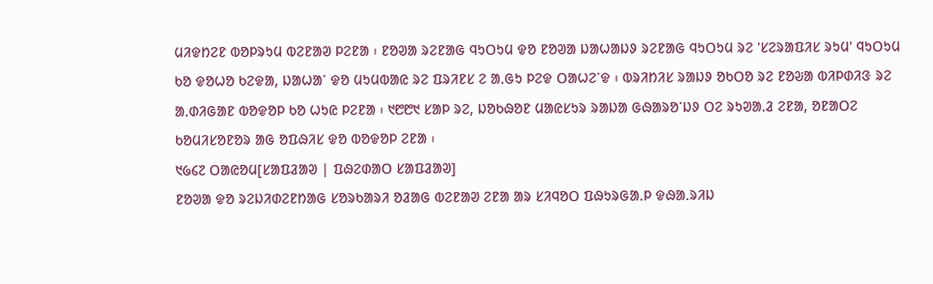ᱢᱤᱫᱴᱮᱱ ᱵᱚᱞᱨᱩᱢ ᱵᱮᱱᱟᱣ ᱞᱮᱱᱟ ᱾ ᱱᱚᱣᱟ ᱨᱮᱱᱟᱜ ᱧᱩᱛᱩᱢ ᱫᱚ ᱱᱚᱣᱟ ᱡᱟᱦᱟᱡᱽ ᱨᱮᱱᱟᱜ ᱧᱩᱛᱩᱢ ᱨᱮ 'ᱥᱮᱨᱟᱯᱤᱥ ᱨᱩᱢ' ᱧᱩᱛᱩᱢ ᱠᱚ ᱫᱚᱦᱚ ᱠᱮᱫᱟ, ᱡᱟᱦᱟᱸ ᱫᱚ ᱢᱩᱢᱵᱟᱭ ᱨᱮ ᱯᱨᱤᱱᱥ ᱮ ᱟᱹᱜᱩ ᱞᱮᱫ ᱛᱟᱦᱮᱸᱫ ᱾ ᱵᱨᱤᱴᱤᱥ ᱨᱟᱡᱽ ᱚᱠᱛᱚ ᱨᱮ ᱱᱚᱶᱟ ᱵᱤᱞᱰᱤᱝ ᱨᱮ ᱟᱹᱰᱤᱜᱟᱱ ᱵᱚᱫᱚᱞ ᱠᱚ ᱦᱩᱭ ᱞᱮᱱᱟ ᱾ ᱑᱘᱘᱑ ᱥᱟᱞ ᱨᱮ, ᱡᱚᱠᱷᱚᱱ ᱢᱟᱭᱥᱩᱨ ᱨᱟᱡᱟ ᱜᱷᱟᱨᱚᱸᱡᱽ ᱛᱮ ᱨᱩᱣᱟᱹᱲ ᱮᱱᱟ, ᱚᱱᱟᱛᱮ ᱠᱚᱢᱤᱥᱚᱱᱚᱨ ᱟᱜ ᱚᱯᱷᱤᱥ ᱫᱚ ᱵᱚᱫᱚᱞ ᱮᱱᱟ ᱾
᱑᱙᱔᱗ ᱛᱟᱭᱚᱢ[ᱥᱟᱯᱲᱟᱣ | ᱯᱷᱮᱰᱟᱛ ᱥᱟᱯᱲᱟᱣ]
ᱱᱚᱣᱟ ᱫᱚ ᱨᱮᱡᱤᱰᱮᱱᱴᱟᱜ ᱥᱚᱨᱠᱟᱨᱤ ᱚᱲᱟᱜ ᱵᱮᱱᱟᱣ ᱮᱱᱟ ᱟᱨ ᱥᱤᱧᱚᱛ ᱯᱷᱩᱨᱜᱟᱹᱞ ᱫᱷᱟᱹᱨᱤᱡ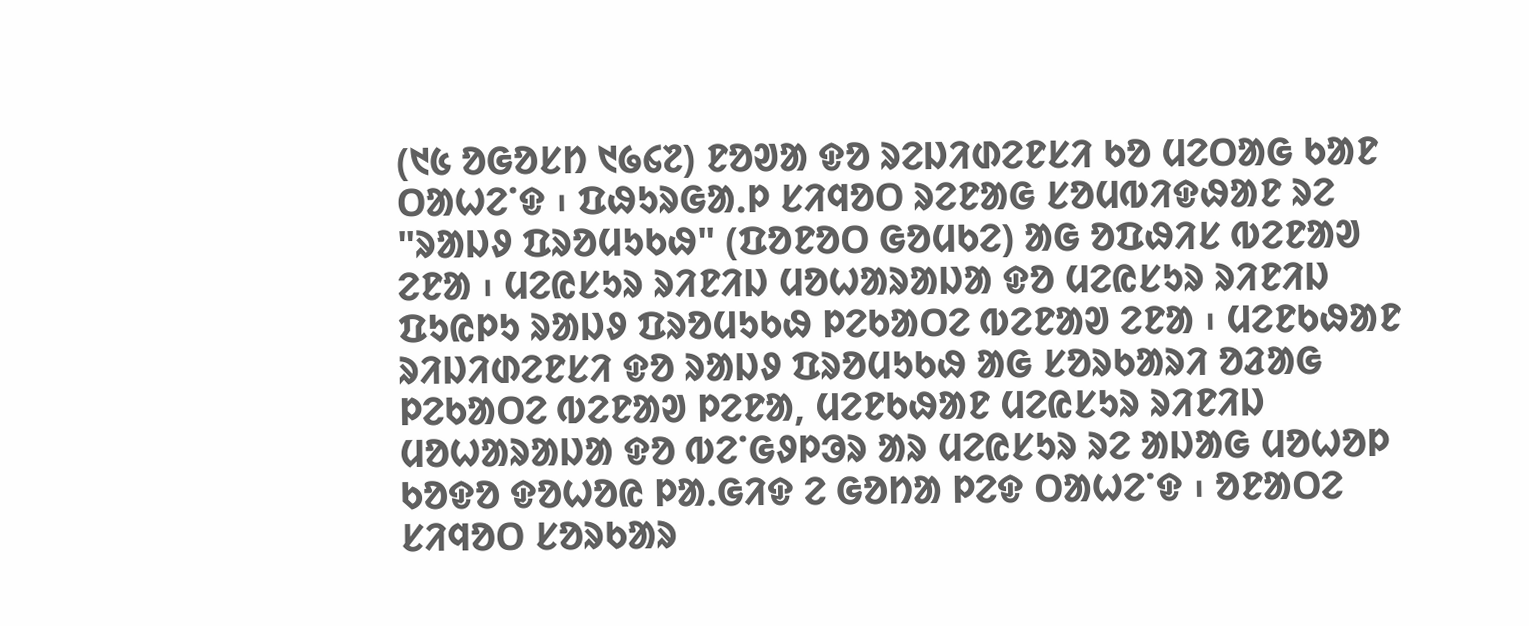(᱑᱕ ᱚᱜᱚᱥᱴ ᱑᱙᱔᱗) ᱱᱚᱣᱟ ᱫᱚ ᱨᱮᱡᱤᱰᱮᱱᱥᱤ ᱠᱚ ᱢᱮᱛᱟᱜ ᱠᱟᱱ ᱛᱟᱦᱮᱸᱫ ᱾ ᱯᱷᱩᱨᱜᱟᱹᱞ ᱥᱤᱧᱚᱛ ᱨᱮᱱᱟᱜ ᱥᱚᱢᱵᱤᱫᱷᱟᱱ ᱨᱮ "ᱨᱟᱡᱽ ᱯᱨᱚᱢᱩᱠᱷ" (ᱯᱚᱱᱚᱛ ᱜᱚᱢᱠᱮ) ᱟᱜ ᱚᱯᱷᱤᱥ ᱵᱮᱱᱟᱣ ᱮᱱᱟ ᱾ ᱢᱮᱭᱥᱩᱨ ᱨᱤᱱᱤᱡ ᱢᱚᱦᱟᱨᱟᱡᱟ ᱫᱚ ᱢᱮᱭᱥᱩᱨ ᱨᱤᱱᱤᱡ ᱯᱩᱭᱞᱩ ᱨᱟᱡᱽ ᱯᱨᱚᱢᱩᱠᱷ ᱞᱮᱠᱟᱛᱮ ᱵᱮᱱᱟᱣ ᱮᱱᱟ ᱾ ᱢᱮᱱᱠᱷᱟᱱ ᱨᱤᱡᱤᱰᱮᱱᱥᱤ ᱫᱚ ᱨᱟᱡᱽ ᱯᱨᱚᱢᱩᱠᱷ ᱟᱜ ᱥᱚᱨᱠᱟᱨᱤ ᱚᱲᱟᱜ ᱞᱮᱠᱟᱛᱮ ᱵᱮᱱᱟᱣ ᱞᱮᱱᱟ, ᱢᱮᱱᱠᱷᱟᱱ ᱢᱮᱭᱥᱩᱨ ᱨᱤᱱᱤᱡ ᱢᱚᱦᱟᱨᱟᱡᱟ ᱫᱚ ᱵᱮᱸᱜᱽᱞᱳᱨ ᱟᱨ ᱢᱮᱭᱥᱩᱨ ᱨᱮ ᱟᱡᱟᱜ ᱢᱚᱦᱚᱞ ᱠᱚᱫᱚ ᱫᱚᱦᱚᱭ ᱞᱟᱹᱜᱤᱫ ᱮ ᱜᱚᱴᱟ ᱞᱮᱫ ᱛᱟᱦᱮᱸᱫ ᱾ ᱚᱱᱟᱛᱮ ᱥᱤᱧᱚᱛ ᱥᱚᱨᱠᱟᱨ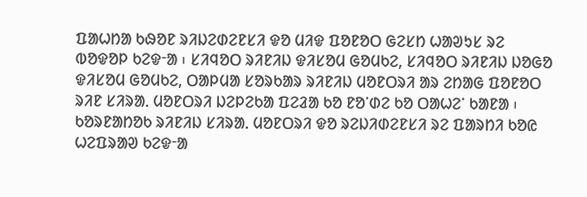ᱯᱟᱦᱴᱟ ᱠᱷᱚᱱ ᱨᱤᱡᱮᱰᱮᱱᱥᱤ ᱫᱚ ᱢᱤᱫ ᱯᱚᱱᱚᱛ ᱜᱮᱥᱴ ᱦᱟᱣᱩᱥ ᱨᱮ ᱵᱚᱫᱚᱞ ᱠᱮᱫᱼᱟ ᱾ ᱥᱤᱧᱚᱛ ᱨᱤᱱᱤᱡ ᱫᱤᱥᱚᱢ ᱜᱚᱢᱠᱮ, ᱥᱤᱧᱚᱛ ᱨᱤᱱᱤᱡ ᱡᱚᱜᱚ ᱫᱤᱥᱚᱢ ᱜᱚᱢᱠᱮ, ᱛᱟᱞᱢᱟ ᱥᱚᱨᱠᱟᱨ ᱨᱤᱱᱤᱡ ᱢᱚᱱᱛᱨᱤ ᱟᱨ ᱮᱴᱟᱜ ᱯᱚᱱᱚᱛ ᱨᱤᱱ ᱥᱤᱨᱟᱹ ᱢᱚᱱᱛᱨᱤ ᱡᱮᱞᱮᱠᱟ ᱯᱮᱲᱟ ᱠᱚ ᱱᱚᱸᱰᱮ ᱠᱚ ᱛᱟᱦᱮᱸ ᱠᱟᱱᱟ ᱾ ᱠᱚᱨᱱᱟᱴᱚᱠ ᱨᱤᱱᱤᱡ ᱥᱤᱨᱟᱹ ᱢᱚᱱᱛᱨᱤ ᱫᱚ ᱨᱮᱡᱤᱰᱮᱱᱥᱤ ᱨᱮ ᱯᱟᱨᱴᱤ ᱠᱚᱭ ᱦᱮᱯᱨᱟᱣ ᱠᱮᱫᱼᱟ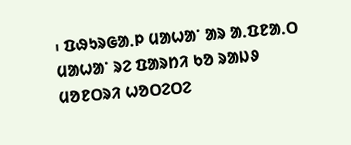᱾ ᱯᱷᱩᱨᱜᱟᱹᱞ ᱢᱟᱦᱟᱸ ᱟᱨ ᱟᱹᱯᱱᱟᱹᱛ ᱢᱟᱦᱟᱸ ᱨᱮ ᱯᱟᱨᱴᱤ ᱠᱚ ᱨᱟᱡᱽ ᱢᱚᱱᱛᱨᱤ ᱦᱚᱛᱮᱛᱮ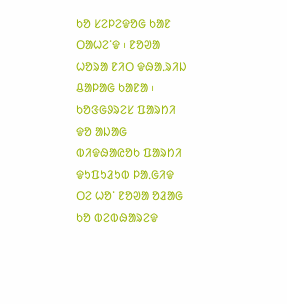ᱠᱚ ᱥᱮᱞᱮᱫᱚᱜ ᱠᱟᱱ ᱛᱟᱦᱮᱸᱫ ᱾ ᱱᱚᱣᱟ ᱦᱚᱨᱟ ᱱᱤᱛ ᱫᱷᱟᱹᱨᱤᱡ ᱪᱟᱞᱟᱜ ᱠᱟᱱᱟ ᱾
ᱠᱚᱝᱜᱽᱨᱮᱥ ᱯᱟᱨᱴᱤ ᱫᱚ ᱟᱡᱟᱜ ᱵᱤᱫᱷᱟᱭᱚᱠ ᱯᱟᱨᱴᱤ ᱫᱩᱯᱩᱲᱩᱵ ᱞᱟᱹᱜᱤᱫ ᱛᱮ ᱦᱚᱸ ᱱᱚᱣᱟ ᱚᱲᱟᱜ ᱠᱚ ᱵᱮᱵᱷᱟᱨᱮᱫ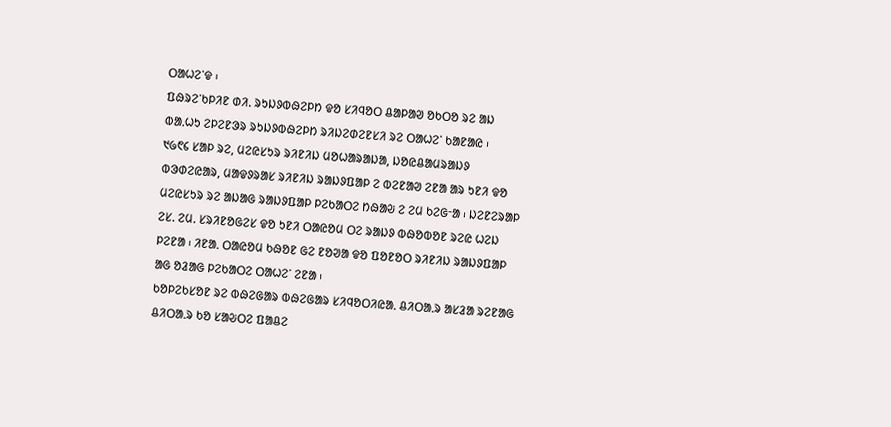ᱛᱟᱦᱮᱸᱫ ᱾
ᱯᱷᱨᱮᱸᱠᱞᱤᱱ ᱰᱤ. ᱨᱩᱡᱽᱵᱷᱮᱞᱴ ᱫᱚ ᱥᱤᱧᱚᱛ ᱪᱟᱞᱟᱣ ᱚᱠᱛᱚ ᱨᱮ ᱟᱡ ᱵᱟᱹᱦᱩ ᱮᱞᱮᱱᱳᱨ ᱨᱩᱡᱽᱵᱷᱮᱞᱴ ᱨᱤᱡᱮᱰᱮᱱᱥᱤ ᱨᱮ ᱛᱟᱦᱮᱸ ᱠᱟᱱᱟᱭ ᱾
᱑᱙᱖᱔ ᱥᱟᱞ ᱨᱮ, ᱢᱮᱭᱥᱩᱨ ᱨᱤᱱᱤᱡ ᱢᱚᱦᱟᱨᱟᱡᱟ, ᱡᱚᱭᱪᱟᱢᱨᱟᱡᱽ ᱵᱳᱰᱮᱭᱟᱨ, ᱢᱟᱫᱽᱨᱟᱥ ᱨᱤᱱᱤᱡ ᱨᱟᱡᱽᱯᱟᱞ ᱮ ᱵᱮᱱᱟᱣ ᱮᱱᱟ ᱟᱨ ᱩᱱᱤ ᱫᱚ ᱢᱮᱭᱥᱩᱨ ᱨᱮ ᱟᱡᱟᱜ ᱨᱟᱡᱽᱯᱟᱞ ᱞᱮᱠᱟᱛᱮ ᱴᱷᱟᱶ ᱮ ᱮᱢ ᱠᱮᱜᱼᱟ ᱾ ᱡᱮᱱᱮᱨᱟᱞ ᱮᱥ. ᱮᱢ. ᱥᱨᱤᱱᱚᱜᱮᱥ ᱫᱚ ᱩᱱᱤ ᱛᱟᱭᱚᱢ ᱛᱮ ᱨᱟᱡᱽ ᱵᱷᱚᱵᱚᱱ ᱨᱮᱭ ᱦᱮᱡ ᱞᱮᱱᱟ ᱾ ᱤᱱᱟᱹ ᱛᱟᱭᱚᱢ ᱠᱷᱚᱱ ᱜᱮ ᱱᱚᱣᱟ ᱫᱚ ᱯᱚᱱᱚᱛ ᱨᱤᱱᱤᱡ ᱨᱟᱡᱽᱯᱟᱞ ᱟᱜ ᱚᱲᱟᱜ ᱞᱮᱠᱟᱛᱮ ᱛᱟᱦᱮᱸ ᱮᱱᱟ ᱾
ᱠᱚᱞᱮᱠᱥᱚᱱ ᱨᱮ ᱵᱷᱮᱜᱟᱨ ᱵᱷᱮᱜᱟᱨ ᱥᱤᱧᱚᱛᱤᱭᱟᱹ ᱪᱤᱛᱟᱹᱨ ᱟᱥᱲᱟ ᱨᱮᱱᱟᱜ ᱪᱤᱛᱟᱹᱨ ᱠᱚ ᱥᱟᱶᱛᱮ ᱯᱟᱪᱮ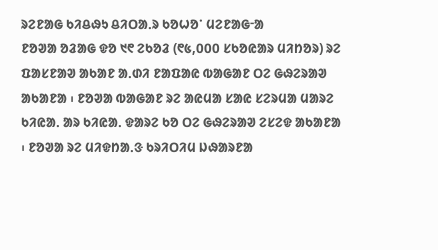ᱨᱮᱱᱟᱜ ᱠᱤᱪᱷᱩ ᱪᱤᱛᱟᱹᱨ ᱠᱚᱦᱚᱸ ᱢᱮᱱᱟᱜᱼᱟ
ᱱᱚᱣᱟ ᱚᱲᱟᱜ ᱫᱚ ᱑᱖ ᱮᱠᱚᱲ (᱖᱕,᱐᱐᱐ ᱥᱠᱚᱭᱟᱨ ᱢᱤᱴᱚᱨ) ᱨᱮ ᱯᱟᱥᱱᱟᱣ ᱟᱠᱟᱱ ᱟᱹᱰᱤ ᱱᱟᱯᱟᱭ ᱵᱟᱜᱟᱱ ᱛᱮ ᱜᱷᱮᱨᱟᱣ ᱟᱠᱟᱱᱟ ᱾ ᱱᱚᱣᱟ ᱵᱟᱜᱟᱱ ᱨᱮ ᱟᱭᱢᱟ ᱥᱟᱭ ᱥᱮᱨᱢᱟ ᱢᱟᱨᱮ ᱠᱤᱭᱟᱹ ᱟᱨ ᱠᱤᱭᱟᱹ ᱫᱟᱨᱮ ᱠᱚ ᱛᱮ ᱜᱷᱮᱨᱟᱣ ᱮᱥᱮᱫ ᱟᱠᱟᱱᱟ ᱾ ᱱᱚᱣᱟ ᱨᱮ ᱢᱤᱫᱴᱟᱹᱝ ᱠᱨᱤᱛᱤᱢ ᱡᱷᱟᱨᱱᱟ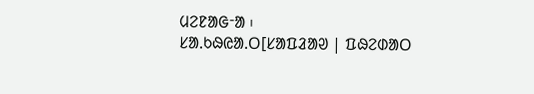ᱢᱮᱱᱟᱜᱼᱟ ᱾
ᱥᱟᱹᱠᱷᱭᱟᱹᱛ[ᱥᱟᱯᱲᱟᱣ | ᱯᱷᱮᱰᱟᱛ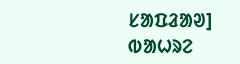ᱥᱟᱯᱲᱟᱣ]
ᱵᱟᱦᱨᱮ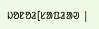ᱡᱚᱱᱚᱲ[ᱥᱟᱯᱲᱟᱣ |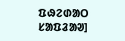ᱯᱷᱮᱰᱟᱛ ᱥᱟᱯᱲᱟᱣ]